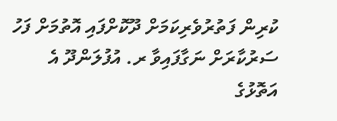ކުރިން ފަތުރުވެރިކަމަށް ދޫކޮށްފައި އޮތުމަށް ފަހު ސަރުކާރަށް ނަގާފައިވާ ރ. އުފުލަންދޫ އެ އަތޮޅުގެ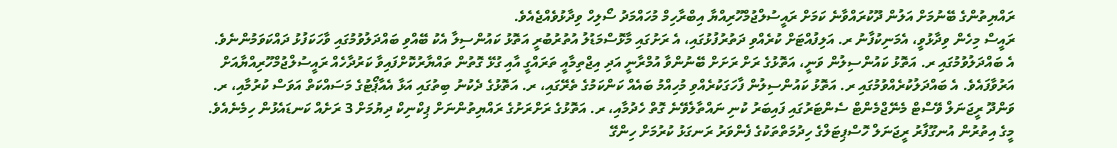ރައްޔިތުންގެ ބޭނުމަށް އަލުން ދޫކުރައްވާނެ ކަމަށް ރައީސުލްޖުމްހޫރިއްޔާ އިބްރާހިމް މުހައްމަދު ސޯލިހް ވިދާޅުވެއްޖެއެވެ.
ރައީސް މިހެން ވިދާޅުވީ، އެމަނިކުފާނު ރ. އަލިފުއްޓަށް ކުރެއްވި ދަތުރުފުޅުގައި، އެ ރަށުގައި މާޅޮސްމަޑުލު އުތުރުބުރީ އަތޮޅު ކައުންސިލާ އެކު ބޭއްވި ބައްދަލުވުމުގައި ވާހަކަފުޅު ދައްކަވަމުންނެވެ.
އެ ބައްދަލުވުމުގައި ރ. އަތޮޅު ކައުންސިލުން ވަނީ، އަތޮޅުގެ ރަށް ރަށަށް ބޭނުންވާ އުމްރާނީ އަދި އިޖްތިމާއީ ތަރައްގީ އާއި ގުޅޭ ގޮތުން ތައްޔާރުކޮށްފައިވާ ކަރުދާހެއް ރައީސުލްޖުމްހޫރިއްޔާއަށް އަރުވާފައެވެ. އެ ބައްދަލުކުރެއްވުމުގައި ރ. އަތޮޅު ކައުންސިލުން ފާހަގަކުރެއްވި މުހިއްމު ބައެއް ކަންކަމުގެ ތެރޭގައި، ރ. އަތޮޅުގެ ދެކުނު ބިތުގައި އަޅާ އެއާޕޯޓުގެ މަސައްކަތް އަވަސް ކުރުމާއި، ރ. ވަންދޫ ރީޖަނަލް ވޭސްޓް މެނޭޖްމެންޓް ސެންޓަރުގައި ފައިބަރު ކުނި ނައްތާލެވޭނެ ގޮތް ހެދުމާއި، ރ. އަތޮޅުގެ ރަށްރަށުގެ ރައްޔިތުންނަށް ޕިކްނިކް ދިޔުމަށް 3 ރަށެއް ކަނޑައެޅުން ހިމެނެއެވެ.
މީގެ އިތުރުން އުނގޫފާރު ރީޖަނަލް ހޮސްޕިޓަލްގެ ހިދުމަތްތަކުގެ ފެންވަރު ރަނގަޅު ކުރުމަށް ހިންގޭ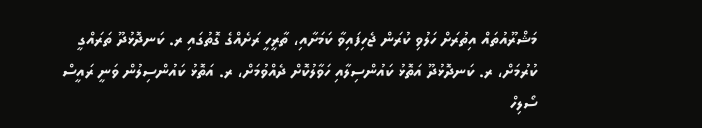މަޝްރޫއުތައް އިތުރަށް ހަލުވި ކުރަން ޖެހިފައިވާ ކަމަށާއި، ތާރީހީ ރަށެއްގެ ގޮތުގައި ރ. ކަނދޮޅުދޫ ތަރައްގީ ކުރުމަށް، ރ. ކަނދޮޅުދޫ އަތޮޅު ކައުންސިލާއި ހަވާލުކޮށް ދެއްވުމަށް، ރ. އަތޮޅު ކައުންސިލުން ވަނީ ރައީސް ސޯލިހް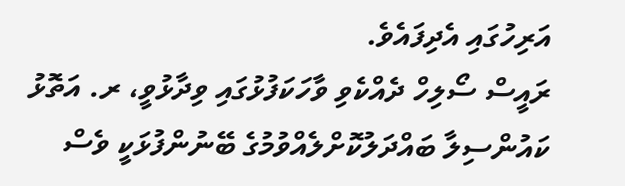އަރިހުގައި އެދިފައެވެ.
ރައީސް ސޯލިހް ދެއްކެވި ވާހަކަފުޅުގައި ވިދާޅުވީ، ރ. އަތޮޅު ކައުންސިލާ ބައްދަލުކޮށްލެއްވުމުގެ ބޭނުންފުޅަކީ ވެސް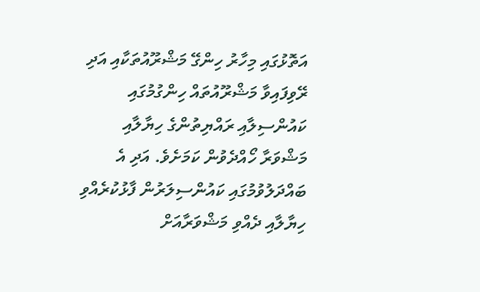އަތޮޅުގައި މިހާރު ހިންގޭ މަޝްރޫއުތަކާއި އަދި ރޭވިފައިވާ މަޝްރޫއުތައް ހިންގުމުގައި ކައުންސިލާއި ރައްޔިތުންގެ ހިޔާލާއި މަޝްވަރާ ހޯއްދެވުން ކަމަށެވެ. އަދި އެ ބައްދަލުވުމުގައި ކައުންސިލަރުން ފާޅުކުރެއްވި ހިޔާލާއި ދެއްވި މަޝްވަރާއަށް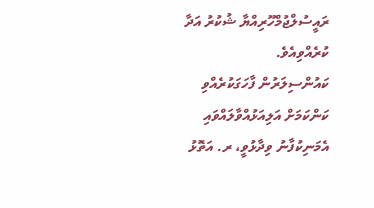ރައީސުލްޖުމްހޫރިއްޔާ ޝުކުރު އަދާ ކުރެއްވިއެވެ.
ކައުންސިލަރުން ފާހަގަކުރެއްވި ކަންކަމަށް އަލިއަޅުއްވާލައްވައި އެމަނިކުފާނު ވިދާޅުވީ، ރ. އަތޮޅު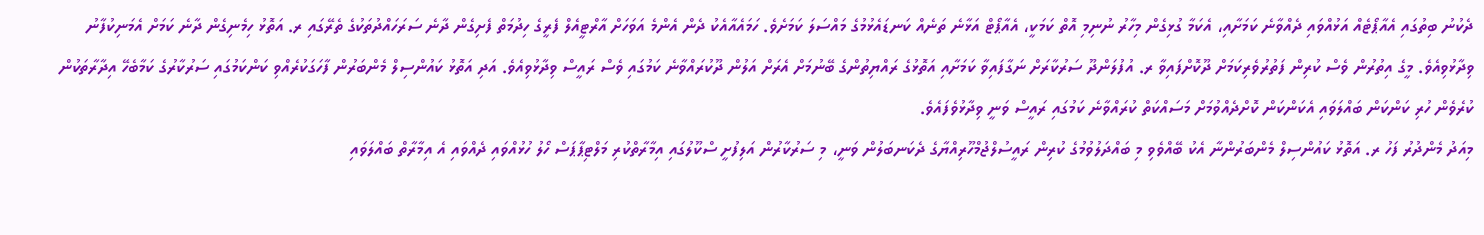ދެކުނު ބިތުގައި އެއާޕޯޓެއް އަޅުއްވައި ދެއްވާނެ ކަމަށާއި، އެކަމާ ގުޅިގެން މިހާރު ނުނިމި އޮތް ކަމަކީ، އެއާޕޯޓް އަޅާނެ ތަނެއް ކަނޑައެޅުމުގެ މައްސަލަ ކަމަށެވެ. ހަމައެއާއެކު ދެން އެންމެ އަވަހަށް އާރްޓީއެލް ފެރީގެ ހިދުމަތް ފެށިގެން ދާނެ ސަރަހައްދުތަކުގެ ތެރޭގައި ރ. އަތޮޅު ހިމެނިގެން ދާނެ ކަމަށް އެމަނިކުފާނު ވިދާޅުވިއެވެ. މީގެ އިތުރުން ވެސް ކުރިން ފަތުރުވެރިކަމަށް ދޫކޮށްފައިވާ ރ. އުފުލަންދޫ ސަރުކާރަށް ނަގާފައިވާ ކަމަށާއި އަތޮޅުގެ ރައްޔިތުންގެ ބޭނުމަށް އެރަށް އަލުން ދޫކުރައްވާނެ ކަމުގައި ވެސް ރައީސް ވިދާޅުވިއެވެ. އަދި އަތޮޅު ކައުންސިލް މެންބަރުން ފާހަގަކުރެއްވި ކަންކަމުގައި ސަރުކާރުގެ ކަމާބެހޭ އިދާރާތަކުން ކުރެވެން ހުރި ކަންކަން ބައްލަވައި އެކަންކަން ކޮށްދެއްވުމަށް މަސައްކަތް ކުރައްވާނެ ކަމުގައި ރައީސް ވަނީ ވިދާޅުވެފައެވެ.
މިއަދު މެންދުރު ފަހު ރ. އަތޮޅު ކައުންސިލް މެންބަރުންނާ އެކު ބޭއްވެވި މި ބައްދަލުވުމުގެ ކުރިން ރައީސުލްޖުމްހޫރިއްޔާގެ ދެކަނބަލުން ވަނީ، މި ސަރުކާރުން އަލިފުށީ ސްކޫލުގައި އިމާރާތްކުރި މަލްޓިޕާޕަސް ހޯލު ހުޅުއްވައި ދެއްވައި އެ އިމާރާތް ބައްލަވައި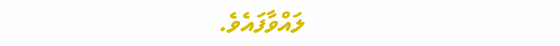ލައްވާފައެވެ.